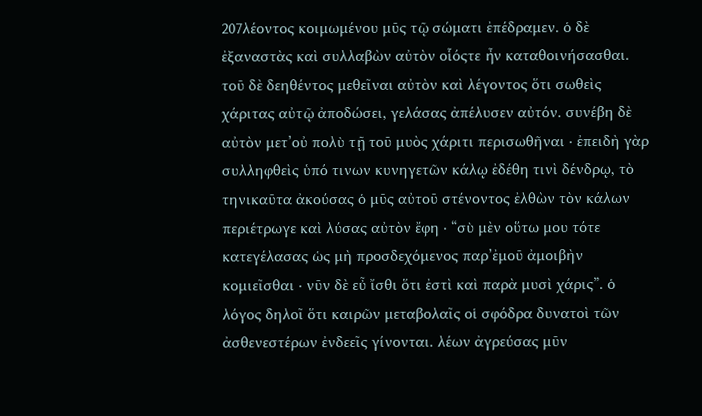207λέοντος κοιμωμένου μῦς τῷ σώματι ἐπέδραμεν. ὁ δὲ ἐξαναστὰς καὶ συλλαβὼν αὐτὸν οἷόςτε ἦν καταθοινήσασθαι. τοῦ δὲ δεηθέντος μεθεῖναι αὐτὸν καὶ λέγοντος ὅτι σωθεὶς χάριτας αὐτῷ ἀποδώσει, γελάσας ἀπέλυσεν αὐτόν. συνέβη δὲ αὐτὸν μετ’οὐ πολὺ τῇ τοῦ μυὸς χάριτι περισωθῆναι · ἐπειδὴ γὰρ συλληφθεὶς ὑπό τινων κυνηγετῶν κάλῳ ἐδέθη τινὶ δένδρῳ, τὸ τηνικαῦτα ἀκούσας ὁ μῦς αὐτοῦ στένοντος ἐλθὼν τὸν κάλων περιέτρωγε καὶ λύσας αὐτὸν ἔφη · “σὺ μὲν οὕτω μου τότε κατεγέλασας ὡς μὴ προσδεχόμενος παρ’ἐμοῦ ἀμοιβὴν κομιεῖσθαι · νῦν δὲ εὖ ἴσθι ὅτι ἐστὶ καὶ παρὰ μυσὶ χάρις”. ὁ λόγος δηλοῖ ὅτι καιρῶν μεταβολαῖς οἱ σφόδρα δυνατοὶ τῶν ἀσθενεστέρων ἐνδεεῖς γίνονται. λέων ἀγρεύσας μῦν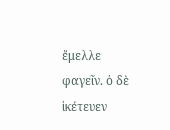ἔμελλε φαγεῖν. ὁ δὲ ἱκέτευεν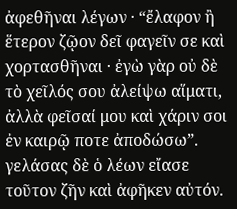ἀφεθῆναι λέγων · “ἔλαφον ἢ ἕτερον ζῷον δεῖ φαγεῖν σε καὶ χορτασθῆναι · ἐγὼ γὰρ οὐ δὲ τὸ χεῖλός σου ἀλείψω αἵματι, ἀλλὰ φεῖσαί μου καὶ χάριν σοι ἐν καιρῷ ποτε ἀποδώσω”. γελάσας δὲ ὁ λέων εἴασε τοῦτον ζῆν καὶ ἀφῆκεν αὐτόν.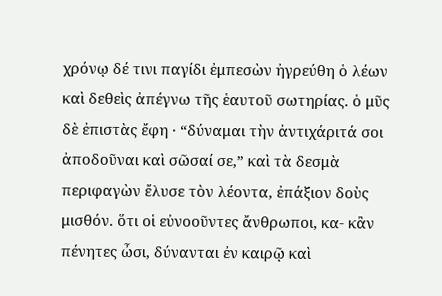χρόνῳ δέ τινι παγίδι ἐμπεσὼν ἠγρεύθη ὁ λέων καὶ δεθεὶς ἀπέγνω τῆς ἑαυτοῦ σωτηρίας. ὁ μῦς δὲ ἐπιστὰς ἔφη · “δύναμαι τὴν ἀντιχάριτά σοι ἀποδοῦναι καὶ σῶσαί σε,” καὶ τὰ δεσμὰ περιφαγὼν ἔλυσε τὸν λέοντα, ἐπάξιον δοὺς μισθόν. ὅτι οἱ εὐνοοῦντες ἄνθρωποι, κα- κἂν πένητες ὦσι, δύνανται ἐν καιρῷ καὶ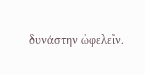δυνάστην ὠφελεῖν.